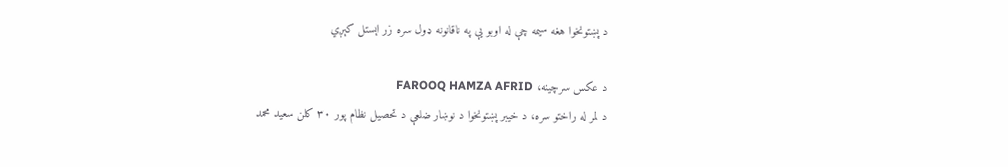د پښتونخوا هغه سیمه چې له اوبو یې په ناقانونه ډول سره زر اېستل کېږي

د عکس سرچینه، FAROOQ HAMZA AFRID
د لمر له راختو سره، د خیبر پښتونخوا د نوښار ضلعې د تحصیل نظام پور ۳۰ کلن سعید محمد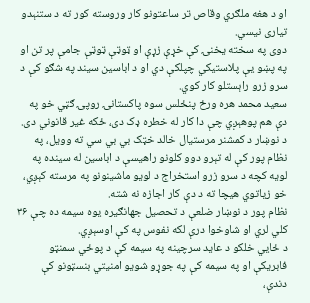او د هغه ملګري وقاص تر ساعتونو کار وروسته کور ته د ستنېدو تیاری نیسي.
دوی په سخته یخنۍ کې خړې زړې او ټوټې ټوټې جامې پر تن او په پښو یې پلاستیکي چپلکې دي او د اباسین سیند په شګو کې د سرو زرو راېستلو کار کوي.
سعید محمد هره ورځ پنځلس سوه پاکستانۍ روپۍ ګټي خو په دې هم پوهېږي چې دا کار له خطره ډک دی، ځکه غیر قانوني دی.
د نوښار د کمشنر مرستیال خالد خټک بي بي سي ته وویل، په نظام پور کې له تېرو دوو کلونو راهیسې د اباسین له سینده په لویه کچه د سرو زرو استخراج د لویو ماشینونو په مرسته کېږي، خو زیاتوي هیچا ته د دې کار اجازه نه شته.
نظام پور د نوښار ضلعې د تحصیل جهانګیره یوه سیمه ده چې ۳۶ کلي لري او شاوخوا درې لکه نفوس په کې اوسېږي.
د ځايي خلکو د عاید سرچینه په سیمه کې د پوځي سمنټو فابریکې او په سیمه کې په جوړو شویو امنیتي بنسټونو کې دندې،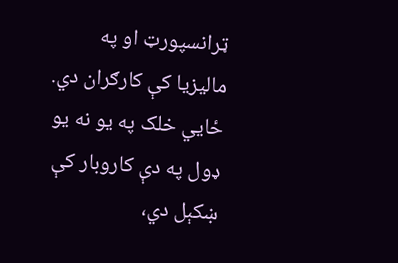ټرانسپورټ او په مالیزیا کې کارګران دي.
ځايي خلک په يو نه يو ډول په دې کاروبار کې ښکېل دي،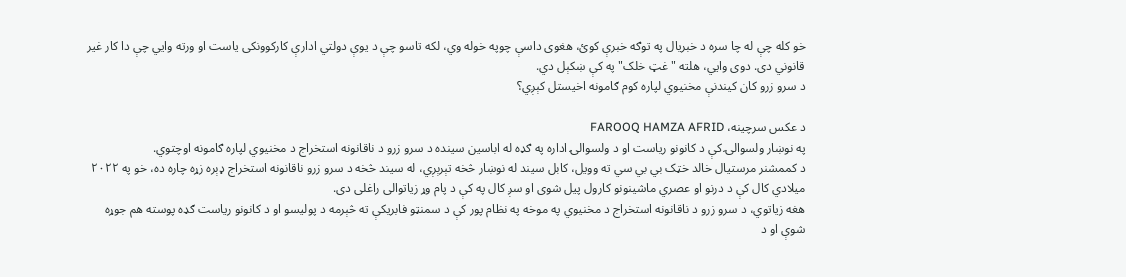خو کله چې له چا سره د خبريال په توګه خبرې کوئ، هغوی داسې چوپه خوله وي، لکه تاسو چې د يوې دولتي ادارې کارکوونکی ياست او ورته وايي چې دا کار غير قانوني دی. دوی وايي، هلته "غټ خلک" په کې ښکېل دي.
د سرو زرو کان کیندنې مخنیوي لپاره کوم ګامونه اخیستل کېږي؟

د عکس سرچینه، FAROOQ HAMZA AFRID
په نوښار ولسوالۍ کې د کانونو ریاست او د ولسوالۍ اداره په ګډه له اباسین سینده د سرو زرو د ناقانونه استخراج د مخنیوي لپاره ګامونه اوچتوي.
د کممشنر مرستیال خالد خټک بي بي سي ته وویل، کابل سیند له نوښار څخه تېرېږي، له سیند څخه د سرو زرو ناقانونه استخراج ډېره زړه چاره ده، خو په ۲۰۲۲ میلادي کال کې د درنو او عصري ماشینونو کارول پیل شوی او سږ کال په کې د پام وړ زیاتوالی راغلی دی.
هغه زیاتوي، د سرو زرو د ناقانونه استخراج د مخنيوي په موخه په نظام پور کې د سمنټو فابريکې ته څېرمه د پوليسو او د کانونو رياست ګډه پوسته هم جوړه شوې او د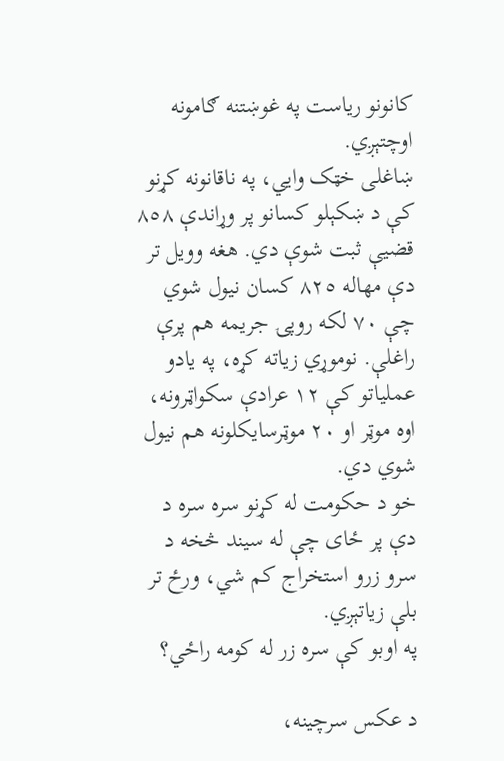کانونو رياست په غوښتنه ګامونه اوچتېږي.
ښاغلی خټک وايي، په ناقانونه کړنو کې د ښکېلو کسانو پر وړاندې ٨٥٨ قضيې ثبت شوې دي. هغه وويل تر دې مهاله ٨٢٥ کسان نيول شوي چې ٧٠ لکه روپۍ جريمه هم پرې راغلې. نوموړي زیاته کړه، په یادو عملیاتو کې ۱۲ عرادې سکواټرونه، اوه موټر او ۲۰ موټرسایکلونه هم نیول شوي دي.
خو د حکومت له کړنو سره سره د دې پر ځای چې له سیند څخه د سرو زرو استخراج کم شي، ورځ تر بلې زیاتېږي.
په اوبو کې سره زر له کومه راځي؟

د عکس سرچینه،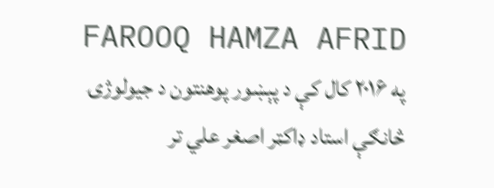FAROOQ HAMZA AFRID
په ۲۰۱۶ کال کې د پېښور پوهنتون د جيولوژۍ څانګې استاد ډاکټر اصغر علي تر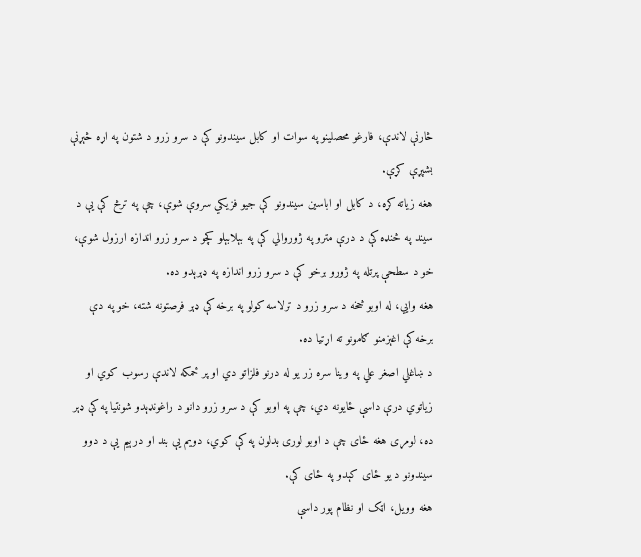څارنې لاندې، فارغو محصلينو په سوات او کابل سيندونو کې د سرو زرو د شتون په اړه څېړنې بشپړې کړې.
هغه زياته کړه، د کابل او اباسین سيندونو کې جيو فزيکي سروې شوې، چې په ترڅ کې يې د سيند په څنډه کې د درې مترو په ژوروالي کې په بېلابېلو کچو د سرو زرو اندازه ارزول شوې، خو د سطحې پرتله په ژورو برخو کې د سرو زرو اندازه په ډېرېدو ده.
هغه وايي، له اوبو څخه د سرو زرو د ترلاسه کولو په برخه کې ډېر فرصتونه شته، خو په دې برخه کې اغېزمنو ګامونو ته اړتيا ده.
د ښاغلي اصغر علي په وینا سره زر یو له درنو فلزاتو دي او پر ځمکه لاندې رسوب کوي او زیاتوي درې داسې ځايونه دي، چې په اوبو کې د سرو زرو دانو د راغونډېدو شونتیا په کې ډېر ده، لومړی هغه ځای چې د اوبو لوری بدلون په کې کوي، دويم يې بند او درېيم يې د دوو سيندونو د یو ځای کېدو په ځای کې.
هغه وويل، اټک او نظام پور داسې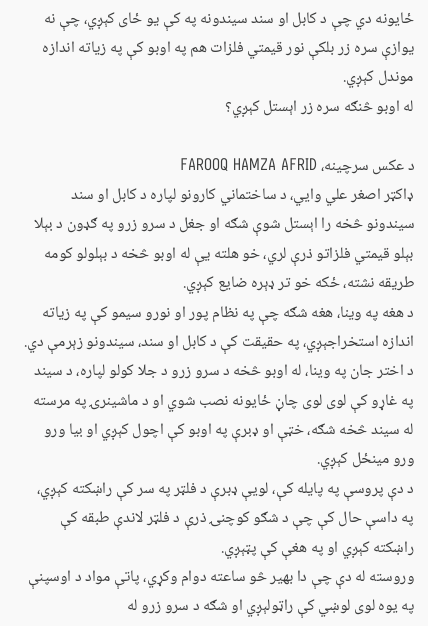ځایونه دي چې د کابل او سند سیندونه په کې یو ځای کېږي، چې نه يوازې سره زر بلکې نور قيمتي فلزات هم په اوبو کې په زياته اندازه موندل کېږي.
له اوبو څنګه سره زر اېستل کېږي؟

د عکس سرچینه، FAROOQ HAMZA AFRID
ډاکټر اصغر علي وايي، د ساختماني کارونو لپاره د کابل او سند سیندونو څخه را اېستل شوې شګه او جغل د سرو زرو په ګډون د بېلا بېلو قيمتي فلزاتو ذرې لري، خو هلته یې له اوبو څخه د بېلولو کومه طريقه نشته، ځکه خو تر ډېره ضایع کېږي.
د هغه په وينا، هغه شګه چې په نظام پور او نورو سيمو کې په زياته اندازه استخراجېږي، په حقيقت کې د کابل او سند، سيندونو زېرمې دي.
د اختر جان په وینا، له اوبو څخه د سرو زرو د جلا کولو لپاره، د سيند په غاړو کې لوی لوی چاڼ ځایونه نصب شوي او د ماشينرۍ په مرسته له سيند څخه شګه، خټې او ډبرې په اوبو کې اچول کېږي او بیا ورو ورو مینځل کېږي.
د دې پروسې په پایله کې، لویې ډبرې د فلټر په سر کې راښکته کېږي، په داسې حال کې چې د شګو کوچنۍ ذرې د فلټر لاندې طبقه کې راښکته کېږي او په هغې کې پټېږي.
وروسته له دې چې دا بهیر څو ساعته دوام وکړي، پاتې مواد د اوسپنې په یوه لوی لوښي کې راټولېږي او شګه د سرو زرو له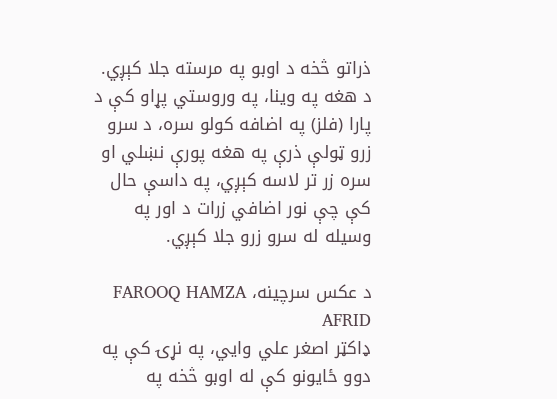ذراتو څخه د اوبو په مرسته جلا کېږي.
د هغه په وينا، په وروستي پړاو کې د پارا (فلز) په اضافه کولو سره، د سرو زرو ټولې ذرې په هغه پورې نښلي او سره زر تر لاسه کېږي، په داسې حال کې چې نور اضافي زرات د اور په وسیله له سرو زرو جلا کېږي.

د عکس سرچینه، FAROOQ HAMZA AFRID
ډاکټر اصغر علي وايي، په نړۍ کې په دوو ځایونو کې له اوبو څخه په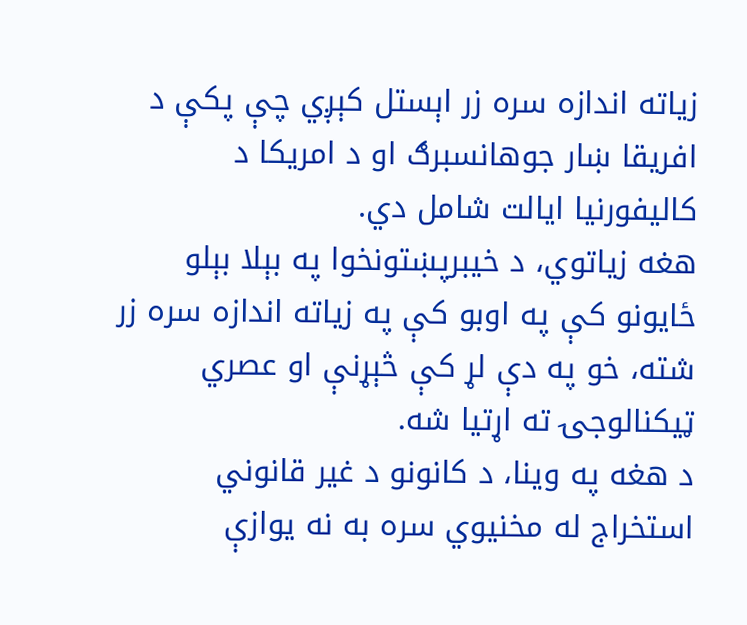زیاته اندازه سره زر اېستل کېږي چې پکې د افریقا ښار جوهانسبرګ او د امریکا د کالیفورنیا ایالت شامل دي.
هغه زیاتوي، د خيبرپښتونخوا په بېلا بېلو ځايونو کې په اوبو کې په زياته اندازه سره زر شته، خو په دې لړ کې څېړنې او عصري ټيکنالوجۍ ته اړتیا شه.
د هغه په وينا، د کانونو د غير قانوني استخراج له مخنيوي سره به نه يوازې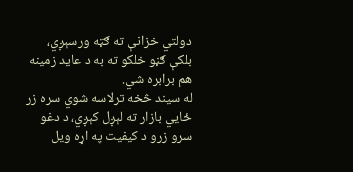دولتي خزانې ته ګټه ورسېږي، بلکې ګڼو خلکو ته به د عايد زمينه هم برابره شي.
له سيند څخه ترلاسه شوي سره زر ځايي بازار ته لېږل کېږي، د دغو سرو زرو د کيفيت په اړه ویل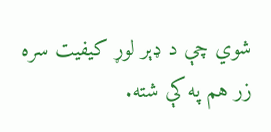شوي چې د ډېر لوړ کيفيت سره زر هم په کې شته.